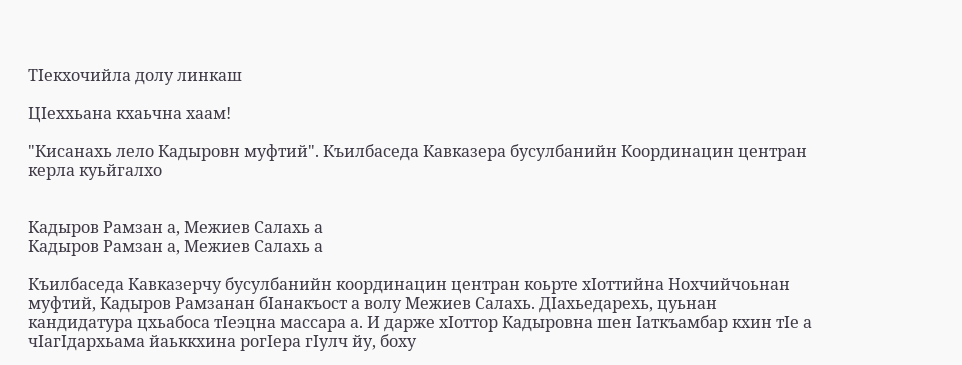ТIекхочийла долу линкаш

ЦIеххьана кхаьчна хаам!

"Кисанахь лело Кадыровн муфтий". Къилбаседа Кавказера бусулбанийн Координацин центран керла куьйгалхо


Кадыров Рамзан а, Межиев Салахь а
Кадыров Рамзан а, Межиев Салахь а

Къилбаседа Кавказерчу бусулбанийн координацин центран коьрте хIоттийна Нохчийчоьнан муфтий, Кадыров Рамзанан бIанакъост а волу Межиев Салахь. ДIахьедарехь, цуьнан кандидатура цхьабоса тӀеэцна массара а. И дарже хӀоттор Кадыровна шен Ӏаткъамбар кхин тIе а чIагIдархьама йаьккхина рогӀера гӀулч йу, боху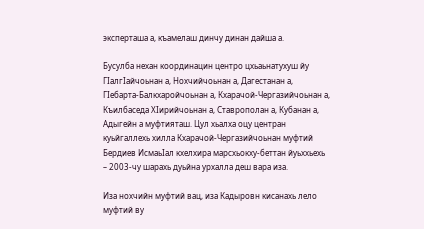эксперташа а, къамелаш динчу динан дайша а.

Бусулба нехан координацин центро цхьаьнатухуш йу ГӀалгӀайчоьнан а, Нохчийчоьнан а, Дагестанан а, ГӀебарта-Балкхаройчоьнан а, Кхарачой-Чергазийчоьнан а, Къилбаседа ХӀирийчоьнан а, Ставрополан а, Кубанан а, Адыгейн а муфтияташ. Цул хьалха оцу центран куьйгаллехь хилла Кхарачой-Чергазийчоьнан муфтий Бердиев ИсмаьӀал кхелхира марсхьокху-беттан йуьххьехь – 2003-чу шарахь дуьйна урхалла деш вара иза.

Иза нохчийн муфтий вац, иза Кадыровн кисанахь лело муфтий ву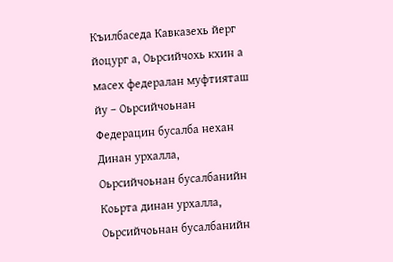Къилбаседа Кавказехь йерг йоцург а, Оьрсийчохь кхин а масех федералан муфтияташ йу – Оьрсийчоьнан Федерацин бусалба нехан Динан урхалла, Оьрсийчоьнан бусалбанийн Коьрта динан урхалла, Оьрсийчоьнан бусалбанийн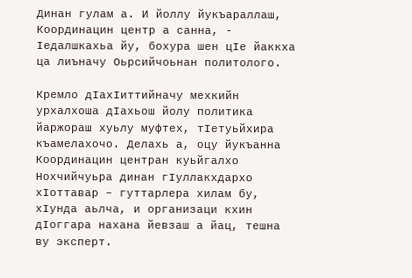Динан гулам а. И йоллу йукъараллаш, Координацин центр а санна, - Iедалшкахьа йу, бохура шен цIе йаккха ца лиъначу Оьрсийчоьнан политолого.

Кремло дIахIиттийначу мехкийн урхалхоша дIахьош йолу политика йаржораш хуьлу муфтех, тIетуьйхира къамелахочо. Делахь а, оцу йукъанна Координацин центран куьйгалхо Нохчийчуьра динан гIуллакхдархо хIоттавар – гуттарлера хилам бу, хIунда аьлча, и организаци кхин дIоггара нахана йевзаш а йац, тешна ву эксперт.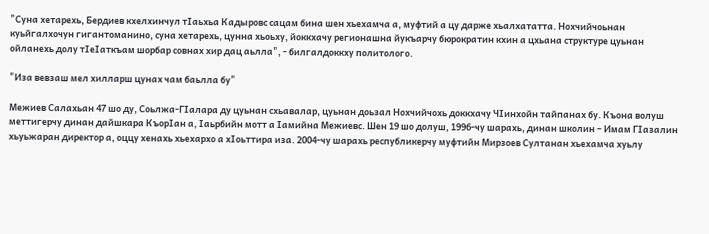"Суна хетарехь, Бердиев кхелхинчул тӀаьхьа Кадыровс сацам бина шен хьехамча а, муфтий а цу дарже хьалхататта. Нохчийчоьнан куьйгалхочун гигантоманино, суна хетарехь, цунна хьоьху, йоккхачу регионашна йукъарчу бюрократин кхин а цхьана структуре цуьнан ойланехь долу тӀеӀаткъам шорбар совнах хир дац аьлла", - билгалдоккху политолого.

"Иза вевзаш мел хилларш цунах чам баьлла бу"

Межиев Салахьан 47 шо ду, Соьлжа-ГӀалара ду цуьнан схьавалар, цуьнан доьзал Нохчийчохь доккхачу ЧӀинхойн тайпанах бу. Къона волуш меттигерчу динан дайшкара КъорӀан а, Ӏаьрбийн мотт а Ӏамийна Межиевс. Шен 19 шо долуш, 1996-чу шарахь, динан школин – Имам ГӀазалин хьуьжаран директор а, оццу хенахь хьехархо а хӀоьттира иза. 2004-чу шарахь республикерчу муфтийн Мирзоев Султанан хьехамча хуьлу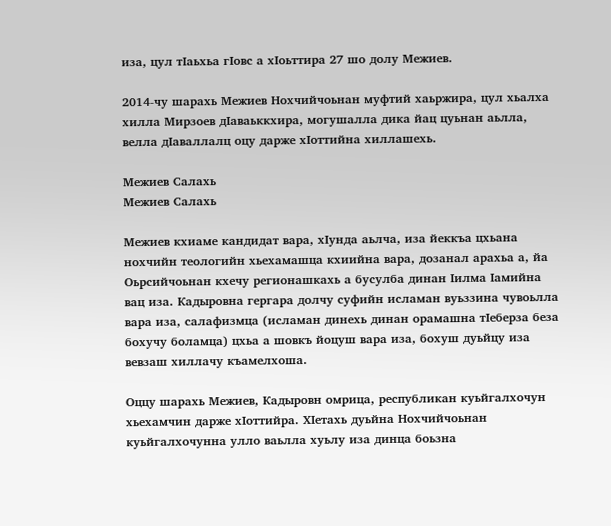иза, цул тӀаьхьа гӀовс а хӀоьттира 27 шо долу Межиев.

2014-чу шарахь Межиев Нохчийчоьнан муфтий хаьржира, цул хьалха хилла Мирзоев дӀаваьккхира, могушалла дика йац цуьнан аьлла, велла дIаваллалц оцу дарже хIоттийна хиллашехь.

Межиев Салахь
Межиев Салахь

Межиев кхиаме кандидат вара, хӀунда аьлча, иза йеккъа цхьана нохчийн теологийн хьехамашца кхиийна вара, дозанал арахьа а, йа Оьрсийчоьнан кхечу регионашкахь а бусулба динан Iилма Iамийна вац иза. Кадыровна гергара долчу суфийн исламан вуьззина чувоьлла вара иза, салафизмца (исламан динехь динан орамашна тӀеберза беза бохучу боламца) цхьа а шовкъ йоцуш вара иза, бохуш дуьйцу иза вевзаш хиллачу къамелхоша.

Оццу шарахь Межиев, Кадыровн омрица, республикан куьйгалхочун хьехамчин дарже хӀоттийра. ХӀетахь дуьйна Нохчийчоьнан куьйгалхочунна улло ваьлла хуьлу иза динца боьзна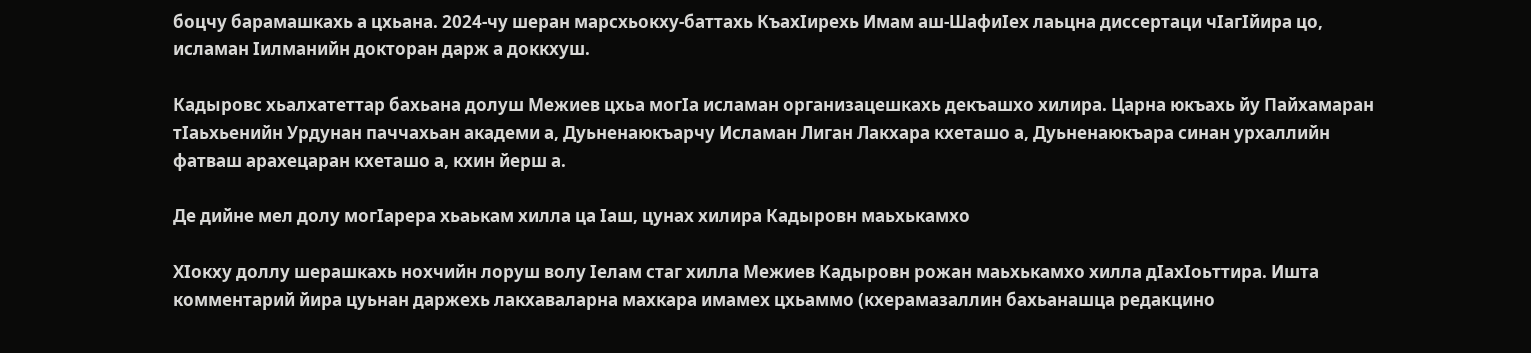боцчу барамашкахь а цхьана. 2024-чу шеран марсхьокху-баттахь КъахӀирехь Имам аш-ШафиӀех лаьцна диссертаци чӀагӀйира цо, исламан Ӏилманийн докторан дарж а доккхуш.

Кадыровс хьалхатеттар бахьана долуш Межиев цхьа могӀа исламан организацешкахь декъашхо хилира. Царна юкъахь йу Пайхамаран тӀаьхьенийн Урдунан паччахьан академи а, Дуьненаюкъарчу Исламан Лиган Лакхара кхеташо а, Дуьненаюкъара синан урхаллийн фатваш арахецаран кхеташо а, кхин йерш а.

Де дийне мел долу могIарера хьаькам хилла ца Iаш, цунах хилира Кадыровн маьхькамхо

ХIокху доллу шерашкахь нохчийн лоруш волу Iелам стаг хилла Межиев Кадыровн рожан маьхькамхо хилла дIахIоьттира. Ишта комментарий йира цуьнан даржехь лакхаваларна махкара имамех цхьаммо (кхерамазаллин бахьанашца редакцино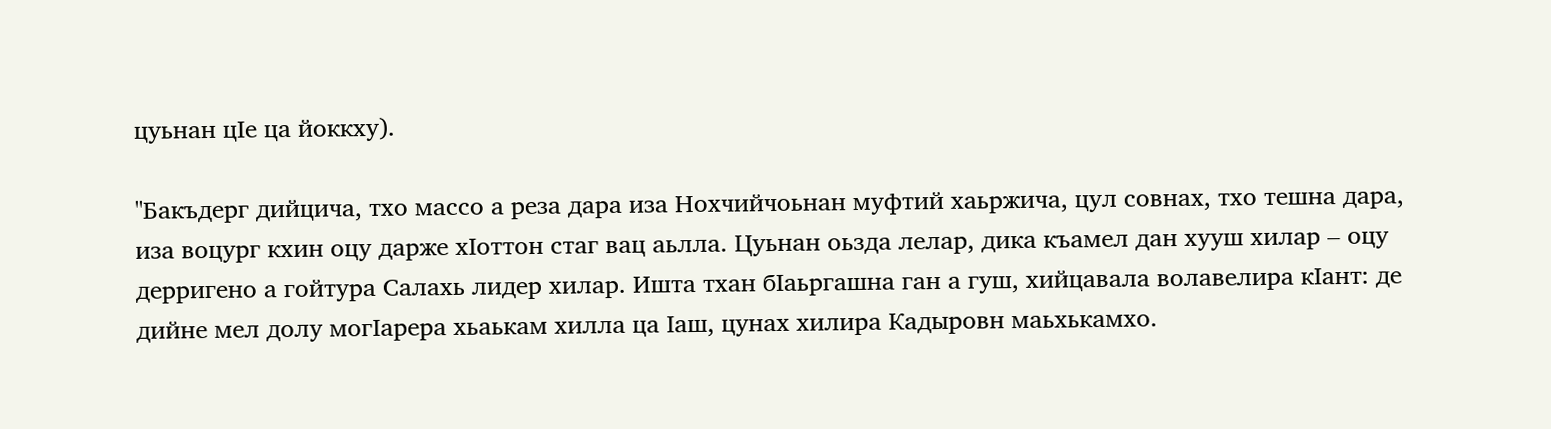цуьнан цӀе ца йоккху).

"Бакъдерг дийцича, тхо массо а реза дара иза Нохчийчоьнан муфтий хаьржича, цул совнах, тхо тешна дара, иза воцург кхин оцу дарже хIоттон стаг вац аьлла. Цуьнан оьзда лелар, дика къамел дан хууш хилар – оцу дерригено а гойтура Салахь лидер хилар. Ишта тхан бIаьргашна ган а гуш, хийцавала волавелира кIант: де дийне мел долу могIарера хьаькам хилла ца Iаш, цунах хилира Кадыровн маьхькамхо.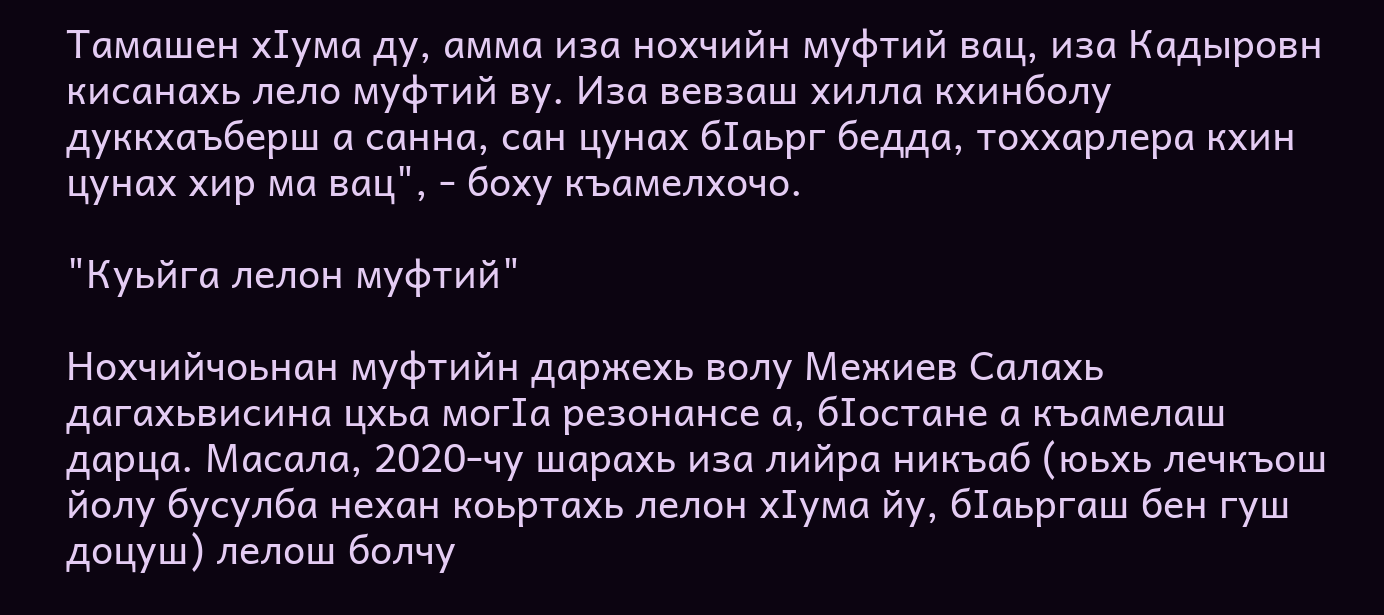Тамашен хӀума ду, амма иза нохчийн муфтий вац, иза Кадыровн кисанахь лело муфтий ву. Иза вевзаш хилла кхинболу дуккхаъберш а санна, сан цунах бIаьрг бедда, тоххарлера кхин цунах хир ма вац", - боху къамелхочо.

"Куьйга лелон муфтий"

Нохчийчоьнан муфтийн даржехь волу Межиев Салахь дагахьвисина цхьа могӀа резонансе а, бIостане а къамелаш дарца. Масала, 2020-чу шарахь иза лийра никъаб (юьхь лечкъош йолу бусулба нехан коьртахь лелон хӀума йу, бIаьргаш бен гуш доцуш) лелош болчу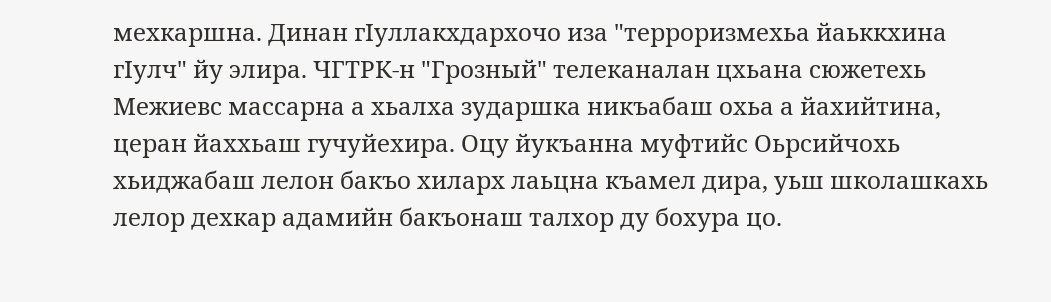мехкаршна. Динан гIуллакхдархочо иза "терроризмехьа йаьккхина гӀулч" йу элира. ЧГТРК-н "Грозный" телеканалан цхьана сюжетехь Межиевс массарна а хьалха зударшка никъабаш охьа а йахийтина, церан йаххьаш гучуйехира. Оцу йукъанна муфтийс Оьрсийчохь хьиджабаш лелон бакъо хиларх лаьцна къамел дира, уьш школашкахь лелор дехкар адамийн бакъонаш талхор ду бохура цо.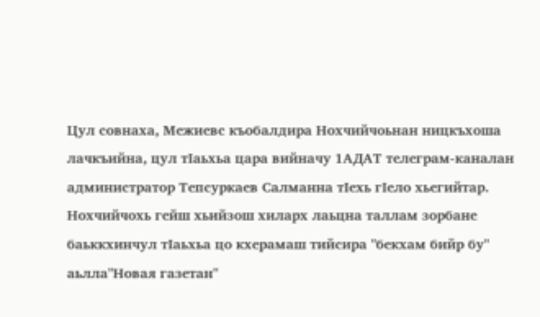Цул совнаха, Межиевс къобалдира Нохчийчоьнан ницкъхоша лачкъийна, цул тӀаьхьа цара вийначу 1АДАТ телеграм-каналан администратор Тепсуркаев Салманна тIехь гIело хьегийтар. Нохчийчохь гейш хьийзош хиларх лаьцна таллам зорбане баьккхинчул тӀаьхьа цо кхерамаш тийсира "бекхам бийр бу" аьлла"Новая газетан"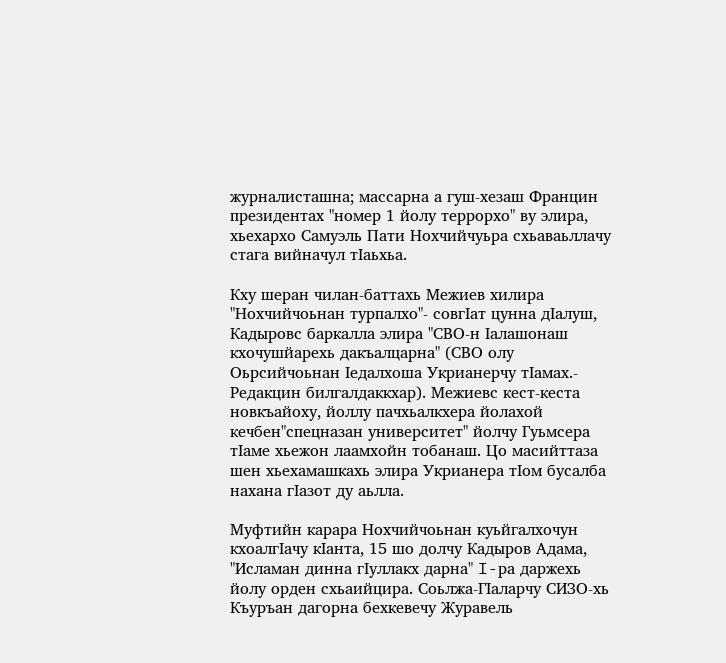журналисташна; массарна а гуш-хезаш Францин президентах "номер 1 йолу террорхо" ву элира, хьехархо Самуэль Пати Нохчийчуьра схьаваьллачу стага вийначул тӀаьхьа.

Кху шеран чилан-баттахь Межиев хилира "Нохчийчоьнан турпалхо"- совгIат цунна дӀалуш, Кадыровс баркалла элира "СВО-н Iалашонаш кхочушйарехь дакъалцарна" (СВО олу Оьрсийчоьнан Iедалхоша Укрианерчу тIамах.- Редакцин билгалдаккхар). Межиевс кест-кеста новкъайоху, йоллу пачхьалкхера йолахой кечбен"спецназан университет" йолчу Гуьмсера тIаме хьежон лаамхойн тобанаш. Цо масийттаза шен хьехамашкахь элира Укрианера тIом бусалба нахана гIазот ду аьлла.

Муфтийн карара Нохчийчоьнан куьйгалхочун кхоалгӀачу кӀанта, 15 шо долчу Кадыров Адама, "Исламан динна гӀуллакх дарна" I-ра даржехь йолу орден схьаийцира. Соьлжа-ГӀаларчу СИЗО-хь Къуръан дагорна бехкевечу Журавель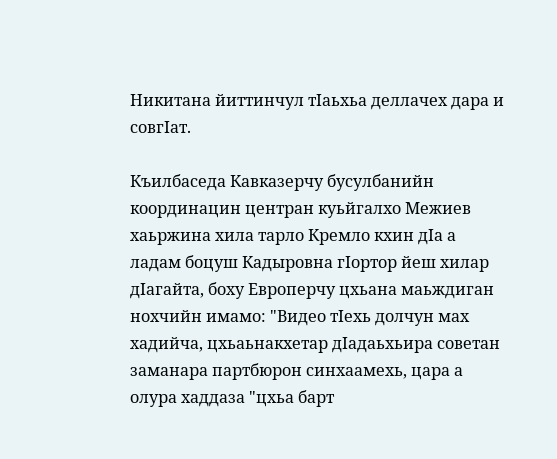Никитана йиттинчул тӀаьхьа деллачех дара и совгӀат.

Къилбаседа Кавказерчу бусулбанийн координацин центран куьйгалхо Межиев хаьржина хила тарло Кремло кхин дӀа а ладам боцуш Кадыровна гӀортор йеш хилар дIагайта, боху Европерчу цхьана маьждиган нохчийн имамо: "Видео тӀехь долчун мах хадийча, цхьаьнакхетар дӀадаьхьира советан заманара партбюрон синхаамехь, цара а олура хаддаза "цхьа барт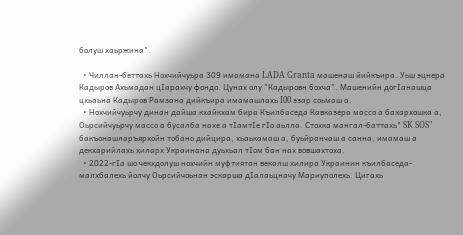болуш хаьржина".

  • Чиллан-беттахь Нохчийчуьра 309 имамана LADA Granta машенаш йийкъира. Уьш эцнера Кадыров Ахьмадан цIарахчу фондо. Цунах олу "Кадыровн бохча". Машенийн догIанашца цхьаьна Кадыров Рамзана дийкъира имамашлахь I00 эзар соьмаш а.
  • Нохчийчуьрчу динан дайша кхайкхам бира Къилбаседа Кавказера массо а бахархошка а, Оьрсийчуьрчу массо а бусалба нахе а тIамтIе гIо аьлла. Стохка мангал-баттахь" SK SOS" бакъонашларъярхойн тобано дийцира, хьаькамаш а, буьйранчаш а санна, имамаш а декхарийлахь хиларх Украинана дуьхьал тӀом бан нах вовшахтоха.
  • 2022-гӀа шо чекхдолуш нохчийн муфтиятан векалш хилира Украинин къилбаседа-малхбалехь йолчу Оьрсийчоьнан эскарша дӀалаьцначу Мариуполехь. Цигахь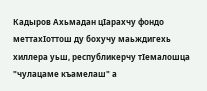Кадыров Ахьмадан цӀарахчу фондо меттахӀоттош ду бохучу маьждигехь хиллера уьш, республикерчу тӀемалошца "чулацаме къамелаш" а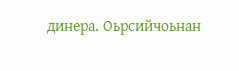динера. Оьрсийчоьнан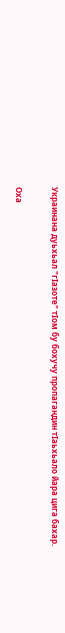Украинана дуьхьал "гIазоте" тIом бу бохучу пропагандин тIаьхьало йара цига бахар.

Оха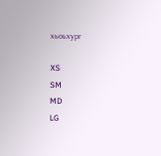хьоьхург

XS
SM
MD
LG